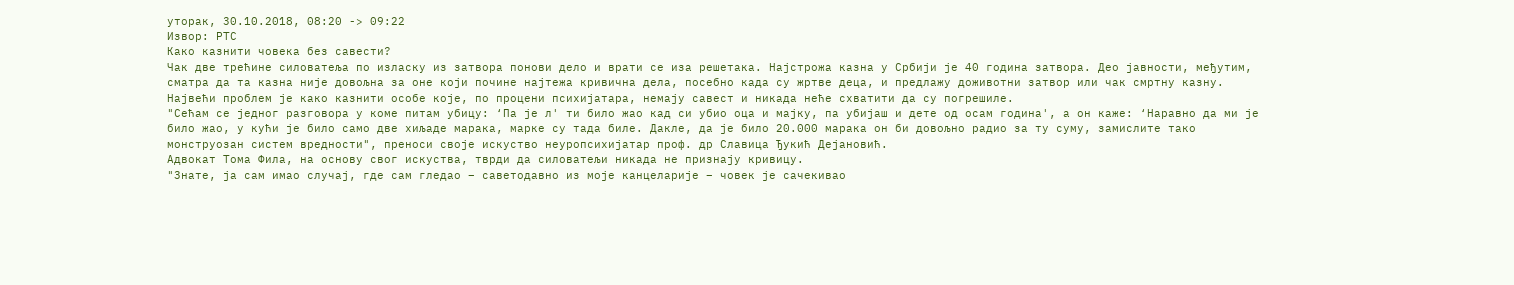уторак, 30.10.2018, 08:20 -> 09:22
Извор: РТС
Како казнити човека без савести?
Чак две трећине силоватеља по изласку из затвора понови дело и врати се иза решетака. Најстрожа казна у Србији је 40 година затвора. Део јавности, међутим, сматра да та казна није довољна за оне који почине најтежа кривична дела, посебно када су жртве деца, и предлажу доживотни затвор или чак смртну казну. Највећи проблем је како казнити особе које, по процени психијатара, немају савест и никада неће схватити да су погрешиле.
"Сећам се једног разговора у коме питам убицу: ‘Па је л' ти било жао кад си убио оца и мајку, па убијаш и дете од осам година', а он каже: ‘Наравно да ми је било жао, у кући је било само две хиљаде марака, марке су тада биле. Дакле, да је било 20.000 марака он би довољно радио за ту суму, замислите тако монструозан систем вредности", преноси своје искуство неуропсихијатар проф. др Славица Ђукић Дејановић.
Адвокат Тома Фила, на основу свог искуства, тврди да силоватељи никада не признају кривицу.
"Знате, ја сам имао случај, где сам гледао – саветодавно из моје канцеларије – човек је сачекивао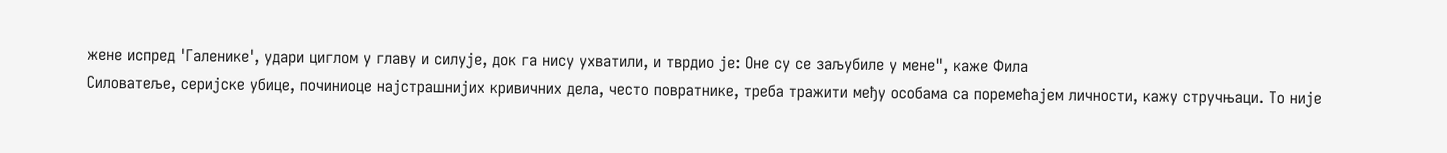жене испред 'Галенике', удари циглом у главу и силује, док га нису ухватили, и тврдио је: Оне су се заљубиле у мене", каже Фила
Силоватеље, серијске убице, починиоце најстрашнијих кривичних дела, често повратнике, треба тражити међу особама са поремећајем личности, кажу стручњаци. То није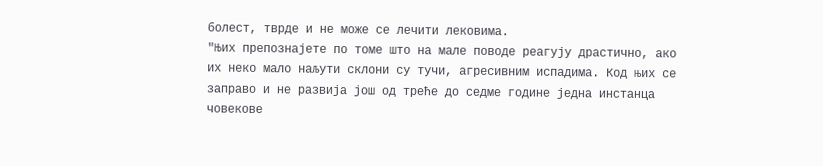болест, тврде и не може се лечити лековима.
"Њих препознајете по томе што на мале поводе реагују драстично, ако их неко мало наљути склони су тучи, агресивним испадима. Код њих се заправо и не развија још од треће до седме године једна инстанца човекове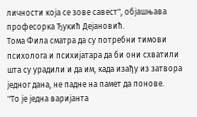личности која се зове савест", објашњава професорка Ђукић Дејановић.
Тома Фила сматра да су потребни тимови психолога и психијатара да би они схватили шта су урадили и да им, када изађу из затвора једног дана, не падне на памет да понове.
"То је једна варијанта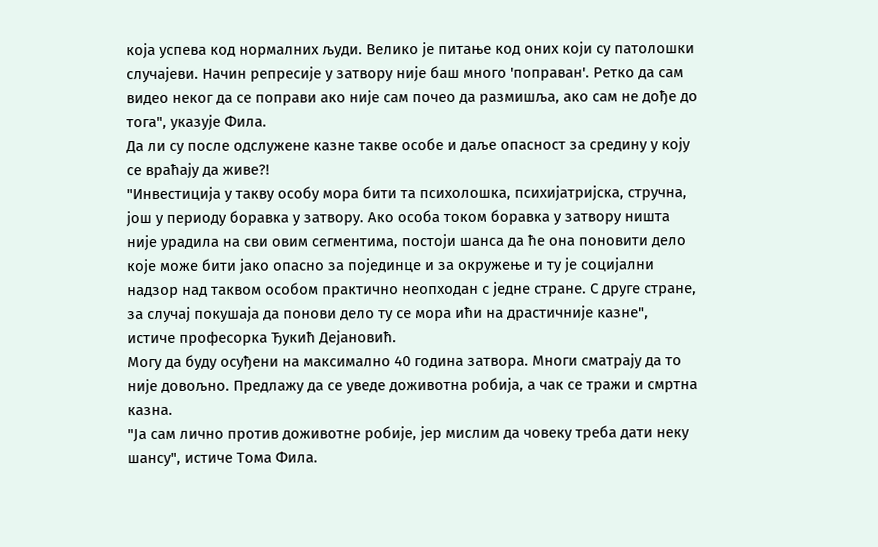која успева код нормалних људи. Велико је питање код оних који су патолошки случајеви. Начин репресије у затвору није баш много 'поправан'. Ретко да сам видео неког да се поправи ако није сам почео да размишља, ако сам не дође до тога", указује Фила.
Да ли су после одслужене казне такве особе и даље опасност за средину у коју се враћају да живе?!
"Инвестиција у такву особу мора бити та психолошка, психијатријска, стручна, још у периоду боравка у затвору. Ако особа током боравка у затвору ништа није урадила на сви овим сегментима, постоји шанса да ће она поновити дело које може бити јако опасно за појединце и за окружење и ту је социјални надзор над таквом особом практично неопходан с једне стране. С друге стране, за случај покушаја да понови дело ту се мора ићи на драстичније казне", истиче професорка Ђукић Дејановић.
Могу да буду осуђени на максимално 40 година затвора. Многи сматрају да то није довољно. Предлажу да се уведе доживотна робија, а чак се тражи и смртна казна.
"Ја сам лично против доживотне робије, јер мислим да човеку треба дати неку шансу", истиче Тома Фила.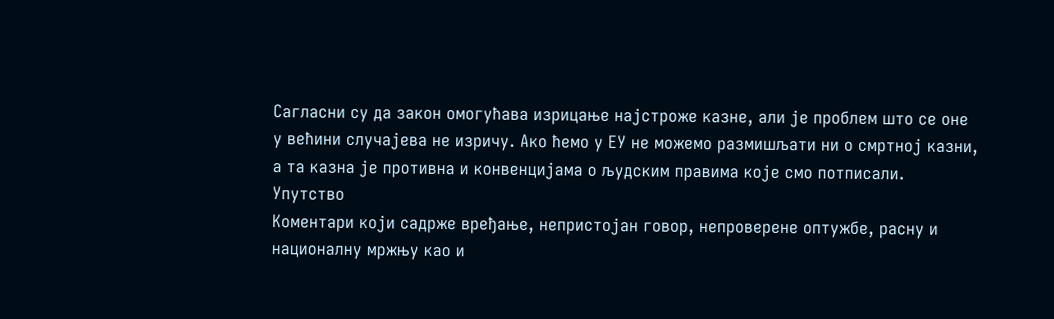Сагласни су да закон омогућава изрицање најстроже казне, али је проблем што се оне у већини случајева не изричу. Ако ћемо у ЕУ не можемо размишљати ни о смртној казни, а та казна је противна и конвенцијама о људским правима које смо потписали.
Упутство
Коментари који садрже вређање, непристојан говор, непроверене оптужбе, расну и националну мржњу као и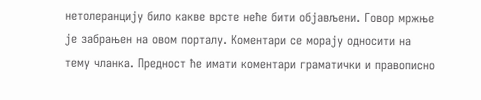нетолеранцију било какве врсте неће бити објављени. Говор мржње је забрањен на овом порталу. Коментари се морају односити на тему чланка. Предност ће имати коментари граматички и правописно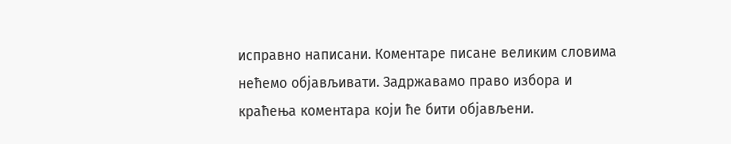исправно написани. Коментаре писане великим словима нећемо објављивати. Задржавамо право избора и краћења коментара који ће бити објављени.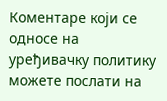Коментаре који се односе на уређивачку политику можете послати на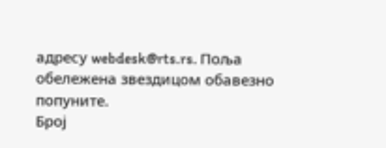адресу webdesk@rts.rs. Поља обележена звездицом обавезно попуните.
Број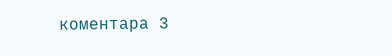коментара 3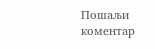Пошаљи коментар